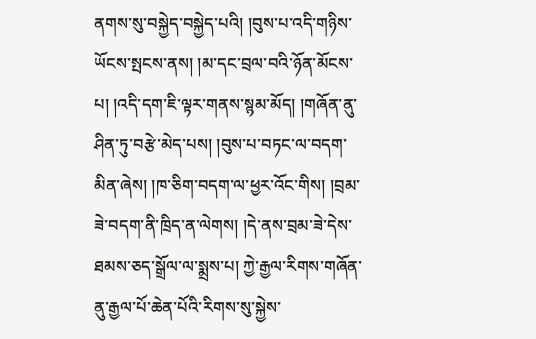ནགས་སུ་བསྐྱེད་བསྐྱེད་པའི། །བུས་པ་འདི་གཉིས་ཡོངས་སྤངས་ནས། །མ་དང་བྲལ་བའི་ཉོན་མོངས་པ། །འདི་དག་ཇི་ལྟར་གནས་སྙམ་མོད། །གཞོན་ནུ་ཤིན་ཏུ་བརྩེ་མེད་པས། །བུས་པ་བཏང་ལ་བདག་མིན་ཞེས། །ཁ་ཅིག་བདག་ལ་ཕྱར་འོང་གིས། །བྲམ་ཟེ་བདག་ནི་ཁྲིད་ན་ལེགས། །དེ་ནས་བྲམ་ཟེ་དེས་ཐམས་ཅད་སྒྲོལ་ལ་སྨྲས་པ། ཀྱེ་རྒྱལ་རིགས་གཞོན་ནུ་རྒྱལ་པོ་ཆེན་པོའི་རིགས་སུ་སྐྱེས་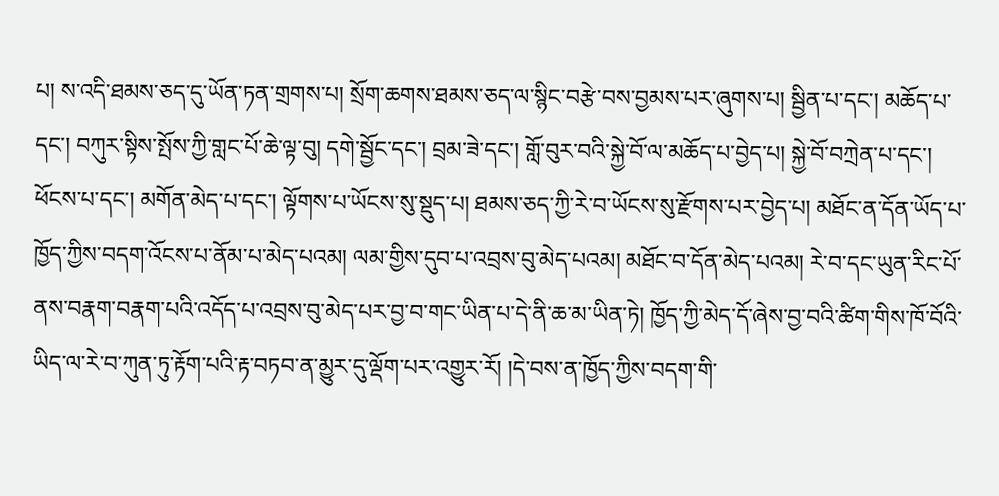པ། ས་འདི་ཐམས་ཅད་དུ་ཡོན་ཏན་གྲགས་པ། སྲོག་ཆགས་ཐམས་ཅད་ལ་སྙིང་བརྩེ་བས་བྱམས་པར་ཞུགས་པ། སྦྱིན་པ་དང་། མཆོད་པ་དང་། བཀུར་སྟིས་སྤོས་ཀྱི་གླང་པོ་ཆེ་ལྟ་བུ། དགེ་སྦྱོང་དང་། བྲམ་ཟེ་དང་། གློ་བུར་བའི་སྐྱེ་བོ་ལ་མཆོད་པ་བྱེད་པ། སྐྱེ་བོ་བཀྲེན་པ་དང་། ཕོངས་པ་དང་། མགོན་མེད་པ་དང་། ལྟོགས་པ་ཡོངས་སུ་སྡུད་པ། ཐམས་ཅད་ཀྱི་རེ་བ་ཡོངས་སུ་རྫོགས་པར་བྱེད་པ། མཐོང་ན་དོན་ཡོད་པ་ཁྱོད་ཀྱིས་བདག་འོངས་པ་ནོམ་པ་མེད་པའམ། ལམ་གྱིས་དུབ་པ་འབྲས་བུ་མེད་པའམ། མཐོང་བ་དོན་མེད་པའམ། རེ་བ་དང་ཡུན་རིང་པོ་ནས་བརྣག་བརྣག་པའི་འདོད་པ་འབྲས་བུ་མེད་པར་བྱ་བ་གང་ཡིན་པ་དེ་ནི་ཆ་མ་ཡིན་ཏེ། ཁྱོད་ཀྱི་མེད་དོ་ཞེས་བྱ་བའི་ཚིག་གིས་ཁོ་བོའི་ཡིད་ལ་རེ་བ་ཀུན་ཏུ་རྟོག་པའི་རྟ་བཏབ་ན་མྱུར་དུ་ལྡོག་པར་འགྱུར་རོ། །དེ་བས་ན་ཁྱོད་ཀྱིས་བདག་གི་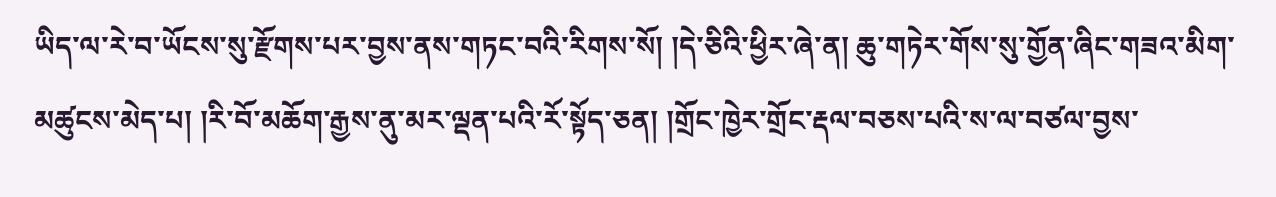ཡིད་ལ་རེ་བ་ཡོངས་སུ་རྫོགས་པར་བྱས་ནས་གཏང་བའི་རིགས་སོ། །དེ་ཅིའི་ཕྱིར་ཞེ་ན། ཆུ་གཏེར་གོས་སུ་གྱོན་ཞིང་གཟའ་མིག་མཚུངས་མེད་པ། །རི་བོ་མཆོག་རྒྱས་ནུ་མར་ལྡན་པའི་རོ་སྟོད་ཅན། །གྲོང་ཁྱེར་གྲོང་རྡལ་བཅས་པའི་ས་ལ་བཙལ་བྱས་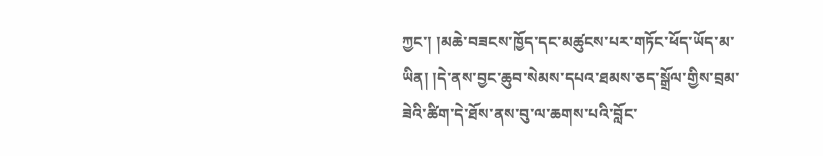ཀྱང་། །མཆེ་བཟངས་ཁྱོད་དང་མཚུངས་པར་གཏོང་ཕོད་ཡོད་མ་ཡིན། །དེ་ནས་བྱང་ཆུབ་སེམས་དཔའ་ཐམས་ཅད་སྒྲོལ་གྱིས་བྲམ་ཟེའི་ཚིག་དེ་ཐོས་ནས་བུ་ལ་ཆགས་པའི་བློང་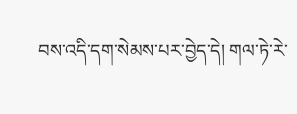བས་འདི་དག་སེམས་པར་བྱེད་དེ། གལ་ཏེ་རེ་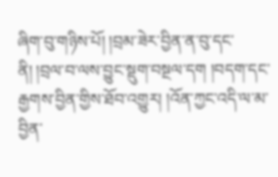ཞིག་བུ་གཉིས་པོ། །བྲམ་ཟེར་བྱིན་ན་བུ་དང་ནི། །བྲལ་བ་ལས་བྱུང་སྡུག་བསྔལ་དག །བདག་དང་རྒྱགས་བྱིན་གྱིས་ཐོབ་འགྱུར། །འོན་ཀྱང་འདི་ལ་མ་བྱིན་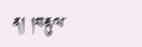ན། །བརྟུལ་